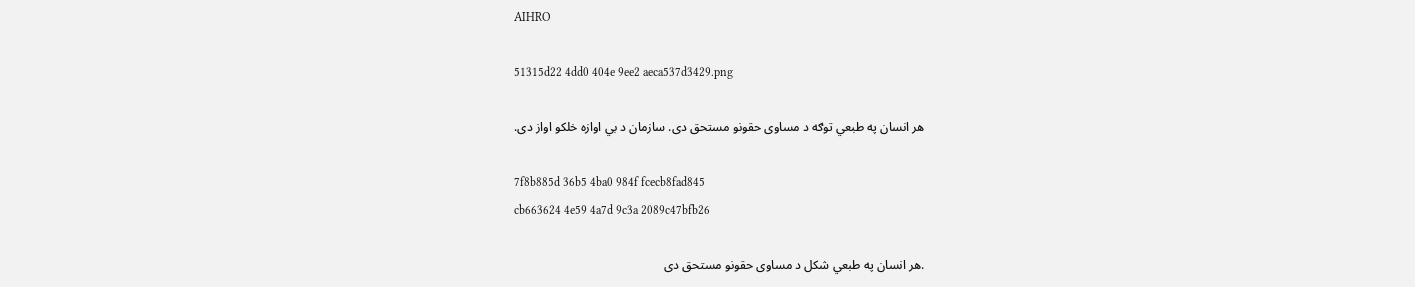AIHRO

51315d22 4dd0 404e 9ee2 aeca537d3429.png

هر انسان په طبعي توګه د مساوی حقونو مستحق دی. سازمان د بي اوازه خلکو اواز دی.

7f8b885d 36b5 4ba0 984f fcecb8fad845
cb663624 4e59 4a7d 9c3a 2089c47bfb26

.هر انسان په طبعي شکل د مساوی حقونو مستحق دی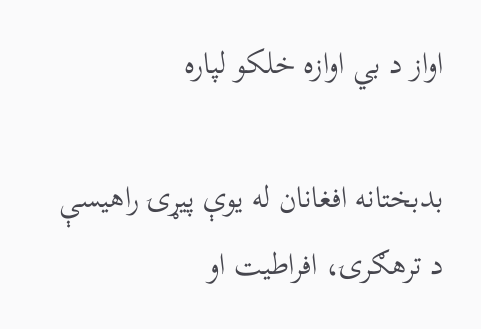اواز د بي اوازه خلکو لپاره

بدبختانه افغانان له یوې پیړۍ راهیسې د ترهګرۍ، افراطیت او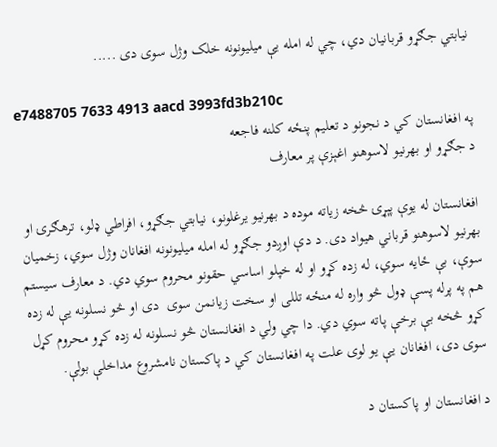نیابتي جګړو قربانیان دي، چي له امله یې میلیونونه خلک وژل سوی دی .....

e7488705 7633 4913 aacd 3993fd3b210c
په افغانستان کي د نجونو د تعلیم پنځه کلنه فاجعه
د جګړو او بهرنیو لاسوهنو اغېزې پر معارف

افغانستان له یوې پېړۍ څخه زیاته موده د بهرنیو یرغلونو، نیابتي جګړو، افراطي ډلو، ترهګرۍ او بهرنیو لاسوهنو قرباني هیواد دی. د دې اوږدو جګړو له امله میلیونونه افغانان وژل سوي، زخمیان سوې، بې ځایه سوي، له زده کړو او له خپلو اساسي حقونو محروم سوي دي. د معارف سیستم هم په پرله پسې ډول څو واره له منځه تللی او سخت زیانمن سوی  دی او څو نسلونه یې له زده کړو څخه بې برخې پاته سوي دي. دا چي ولي د افغانستان څو نسلونه له زده کړو محروم کړل سوی دی، افغانان یې یو لوی علت په افغانستان کي د پاکستان نامشروع مداخلې بولې.

د افغانستان او پاکستان د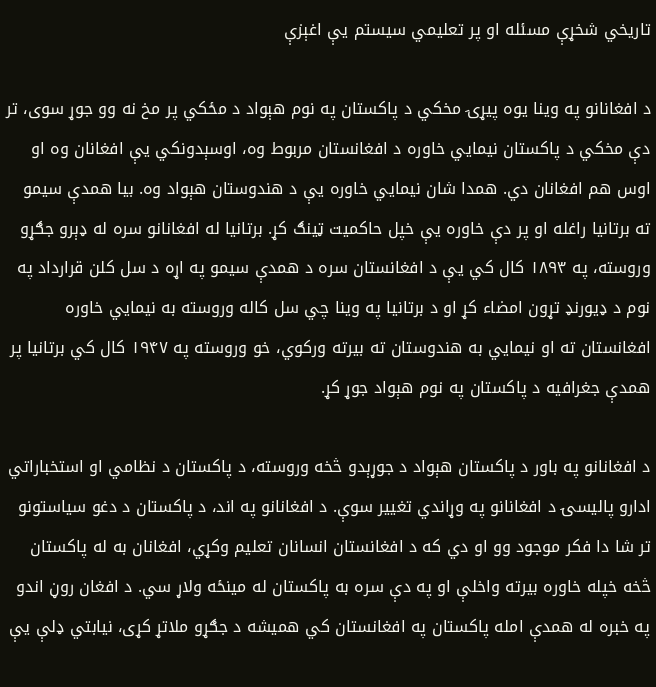تاریخي شخړې مسئله او پر تعلیمي سیستم یې اغېزې

د افغانانو په وینا یوه پیړۍ مخکي د پاکستان په نوم هېواد د مځکي پر مخ نه وو جوړ سوی، تر دې مخکي د پاکستان نیمايي خاوره د افغانستان مربوط وه، اوسېدونکي یې افغانان وه او اوس هم افغانان دي. همدا شان نیمايي خاوره یې د هندوستان هېواد وه. بیا همدې سیمو ته برتانیا راغله او پر دې خاوره یې خپل حاکمیت ټینګ کړ. برتانیا له افغانانو سره له ډېرو جګړو وروسته، په ۱۸۹۳ کال کي یې د افغانستان سره د همدې سیمو په اړه د سل کلن قرارداد په نوم د ډیورنډ تړون امضاء کړ او د برتانیا په وینا چي سل کاله وروسته به نیمايي خاوره افغانستان ته او نیمايي به هندوستان ته بیرته ورکوي، خو وروسته په ۱۹۴۷ کال کي برتانیا پر همدې جغرافیه د پاکستان په نوم هېواد جوړ کړ.

د افغانانو په باور د پاکستان هېواد د جوړېدو څخه وروسته، د پاکستان د نظامي او استخباراتي ادارو پالیسۍ د افغانانو په وړاندي تغییر سوې. د افغانانو په اند، د پاکستان د دغو سیاستونو تر شا دا فکر موجود وو او دي که د افغانستان انسانان تعلیم وکړي، افغانان به له پاکستان څخه خپله خاوره بیرته واخلې او په دې سره به پاکستان له مینځه ولاړ سي. د افغان روڼ اندو په خبره له همدې امله پاکستان په افغانستان کي همیشه د جګړو ملاتړ کړی، نیابتي ډلې یې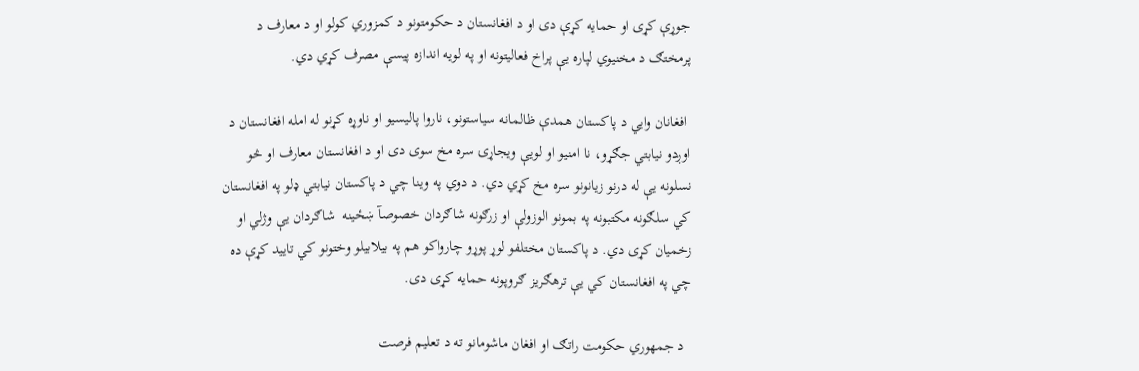جوړې کړی او حمایه کړې دی او د افغانستان د حکومتونو د کمزوري کولو او د معارف د پرمختګ د مخنیوي لپاره یې پراخ فعالیتونه او په لویه اندازه پیسې مصرف کړي دي.

 افغانان وايي د پاکستان همدې ظالمانه سیاستونو، ناروا پالیسیو او ناوړه کړنو له امله افغانستان د اوږدو نیابتي جګړو، نا امنیو او لویې ویجاړۍ سره مخ سوی دی او د افغانستان معارف او څو نسلونه یې له درنو زیانونو سره مخ کړي دي. د دوي په وینا چي د پاکستان نیابتي ډلو په افغانستان کي سلګونه مکتبونه په بمونو الوزولې او زرګونه شاګردان خصوصآ ښځینه  شاګردان یې وژلي او زخمیان کړی دي. د پاکستان مختلفو لوړ پوړو چارواکو هم په بیلابیلو وختونو کي تایید کړې ده چي په افغانستان کي یې ترهګریز ګروپونه حمایه کړی دی.

  د جمهوري حکومت راتګ او افغان ماشومانو ته د تعلیم فرصت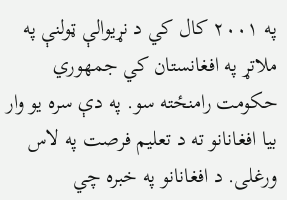په ۲۰۰۱ کال کي د نړیوالې ټولنې په ملاتړ په افغانستان کي جمهوري حکومت رامنځته سو. په دې سره یو وار بیا افغانانو ته د تعلیم فرصت په لاس ورغلی. د افغانانو په خبره چي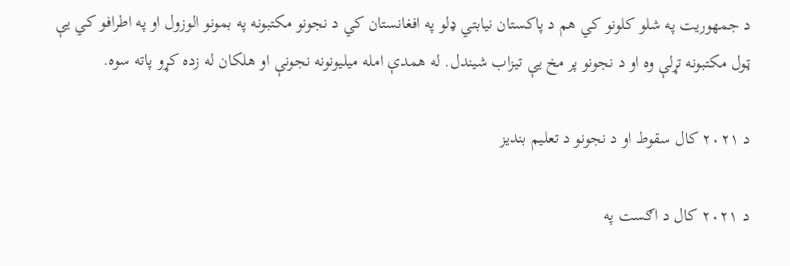د جمهوریت په شلو کلونو کي هم د پاکستان نیابتي ډلو په افغانستان کي د نجونو مکتبونه په بمونو الوزول او په اطرافو کي یې ټول مکتبونه تړلې وه او د نجونو پر مخ یې تیزاب شیندل. له همدې امله میلیونونه نجونې او هلکان له زده کړو پاته سوه.

د ۲۰۲۱ کال سقوط او د نجونو د تعلیم بندیز

د ۲۰۲۱ کال د اګست په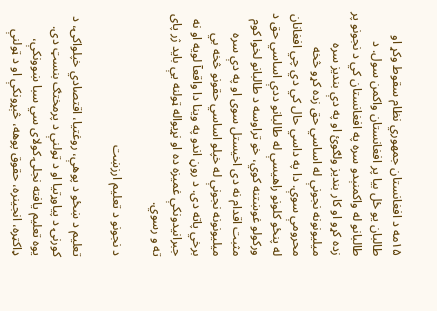۱۵مه د افغانستان جمهوري نظام سقوط وکړ او طالبان یو ځل بیا پر افغانستان واکمن سول. د طالبانو له واکمنېدو سره په افغانستان کي د نجونو پر زده کړو او کار بندیز ولګوئ او په دې بندیز سره میلیونونه نجونې له اساسي حق زده کړو څخه محرومې سوې. دا په داسي حال کي دي چي افغانان له پنځو کلونو راهیسې له طالبانو ددې اساسي حق د ورکولو غوښتنه کوي، خو تراوسه د طالبانو لخوا کوم مثبت اقدام نه دی اخیستل سوی او په دې سره میلیونونه نجونې له خپلو اساسي حقونو څخه بي برخي پاته دی. د روڼ اندو په وینا دا واقعآ لویه او نه جبرانیدونکې غمیزه ده او نړیواله ټولنه یې باید ژر پای ته و رسوي.

د نجونو د تعلیم ارزښت

تعلیم د ښځو د پوهې، روغتیا، اقتصادي خپلواکۍ، د کورنۍ د پیاوړتیا او د ټولنې د پرمختګ بنسټ دی. یوه تعلیم یافته نجلۍ کولای سي سبا ښوونکې، ډاکټره، انجینره، حقوق پوهه، څېړونکې او د ټولنې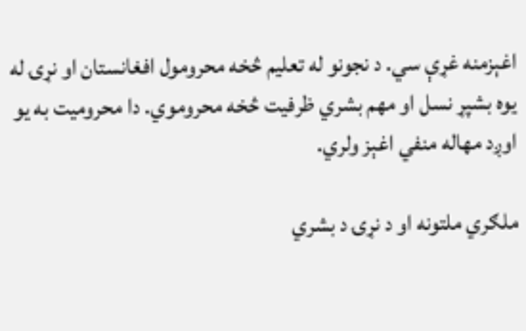اغېزمنه غړې سي. د نجونو له تعلیم څخه محرومول افغانستان او نړۍ له یوه بشپړ نسل او مهم بشري ظرفیت څخه محروموي. دا محرومیت به یو اوږد مهاله منفي اغېز ولري.

ملګري ملتونه او د نړۍ د بشري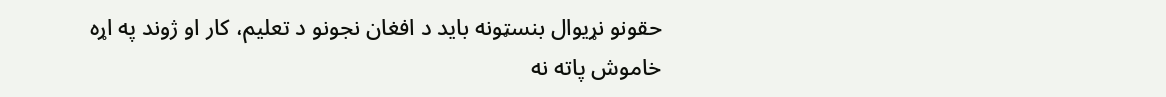حقونو نړیوال بنسټونه باید د افغان نجونو د تعلیم، کار او ژوند په اړه خاموش پاته نه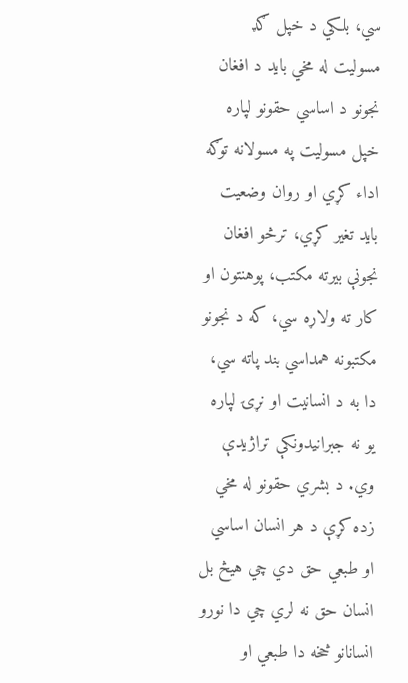سي، بلکي د خپل ګډ مسولیت له مخي باید د افغان نجونو د اساسي حقونو لپاره خپل مسولیت په مسولانه توګه اداء کړي او روان وضعیت باید تغیر کړي، ترڅو افغان نجونې بیرته مکتب، پوهنتون او کار ته ولاړه سي، که د نجونو مکتبونه همداسي بند پاته سي، دا به د انسانیت او نړۍ لپاره یو نه جبرانیدونکې تراژیدې وي. د بشري حقونو له مخي زده کړې د هر انسان اساسي او طبعي حق دي چي هیڅ بل انسان حق نه لري چي دا نورو انسانانو څخه دا طبعي او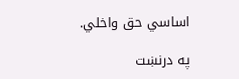اساسي حق واخلي.

په درنښت